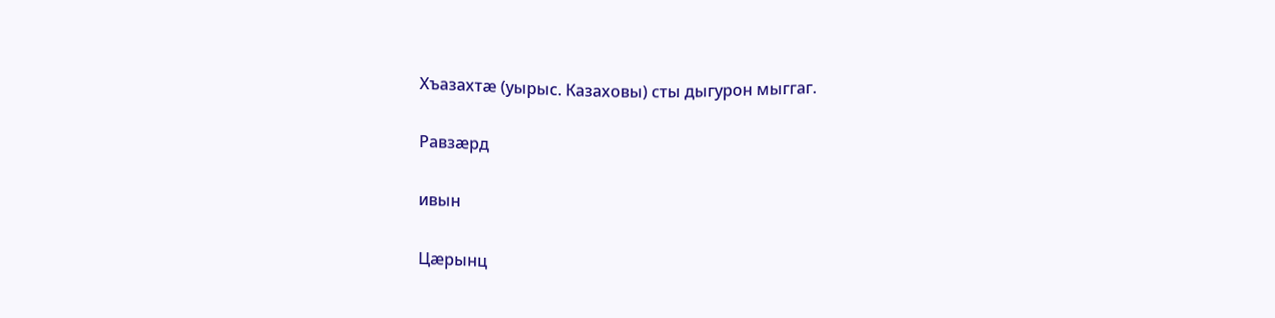Хъазахтæ (уырыс. Казаховы) сты дыгурон мыггаг.

Равзæрд

ивын

Цæрынц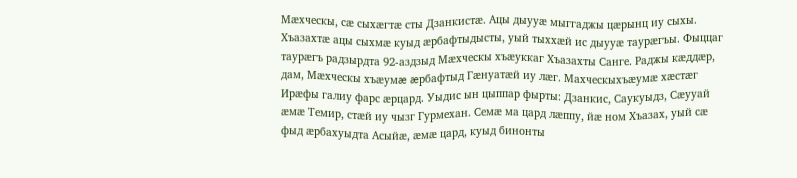Мæхческы, сæ сыхæгтæ сты Дзанкистæ. Ацы дыууæ мыггаджы цæрынц иу сыхы. Хъазахтæ ацы сыхмæ куыд æрбафтыдысты, уый тыххæй ис дыууæ таурæгъы. Фыццаг таурæгъ радзырдта 92-аздзыд Мæхческы хъæуккаг Хъазахты Санге. Раджы кæддæр, дам, Мæхческы хъæумæ æрбафтыд Гæнуатæй иу лæг. Махческыхъæумæ хæстæг Ирæфы галиу фарс æрцард. Уыдис ын цыппар фырты: Дзанкис, Саукуыдз, Сæууай æмæ Темир, стæй иу чызг Гурмехан. Семæ ма цард лæппу, йæ ном Хъазах, уый сæ фыд æрбахуыдта Асыйæ, æмæ цард, куыд бинонты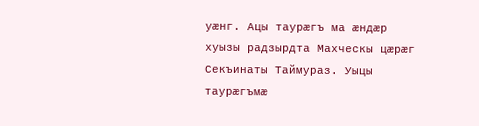уæнг. Ацы таурæгъ ма æндæр хуызы радзырдта Махческы цæрæг Секъинаты Таймураз. Уыцы таурæгъмæ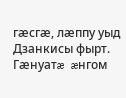гæсгæ, лæппу уыд Дзанкисы фырт. Гæнуатæ æнгом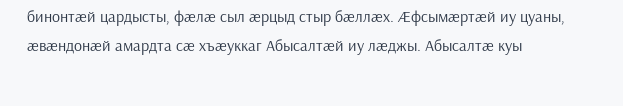бинонтæй цардысты, фæлæ сыл æрцыд стыр бæллæх. Æфсымæртæй иу цуаны, æвæндонæй амардта сæ хъæуккаг Абысалтæй иу лæджы. Абысалтæ куы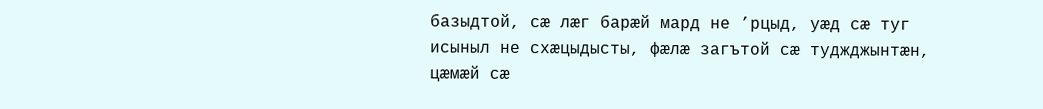базыдтой, сæ лæг барæй мард не ’рцыд, уæд сæ туг исыныл не схæцыдысты, фæлæ загътой сæ туджджынтæн, цæмæй сæ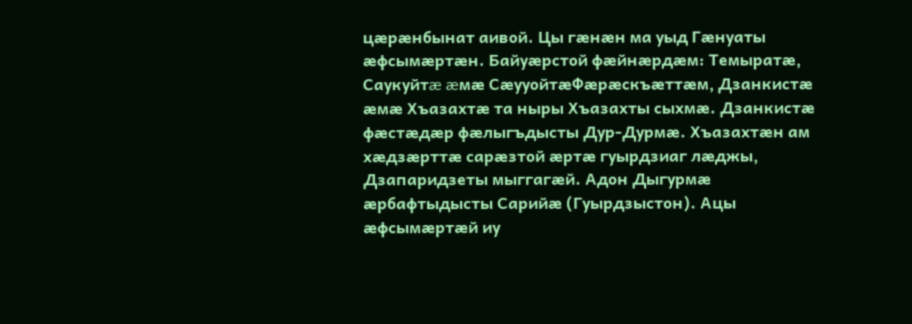цæрæнбынат аивой. Цы гæнæн ма уыд Гæнуаты æфсымæртæн. Байуæрстой фæйнæрдæм: Темыратæ, Саукуйтæ æмæ СæууойтæФæрæскъæттæм, Дзанкистæ æмæ Хъазахтæ та ныры Хъазахты сыхмæ. Дзанкистæ фæстæдæр фæлыгъдысты Дур-Дурмæ. Хъазахтæн ам хæдзæрттæ сарæзтой æртæ гуырдзиаг лæджы, Дзапаридзеты мыггагæй. Адон Дыгурмæ æрбафтыдысты Сарийæ (Гуырдзыстон). Ацы æфсымæртæй иу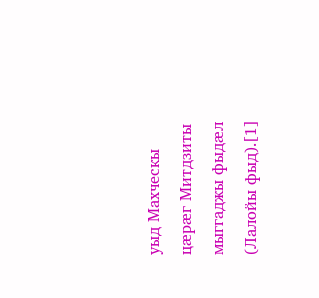уыд Махческы цæрæг Митдзиты мыггаджы фыдæл (Лалойы фыд).[1]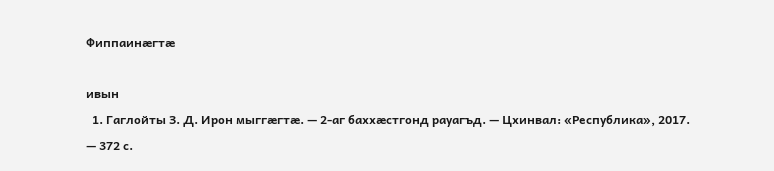Фиппаинæгтæ

ивын
  1. Гаглойты З. Д. Ирон мыггæгтæ. — 2-аг баххæстгонд рауагъд. — Цхинвал: «Республика», 2017. — 372 с.